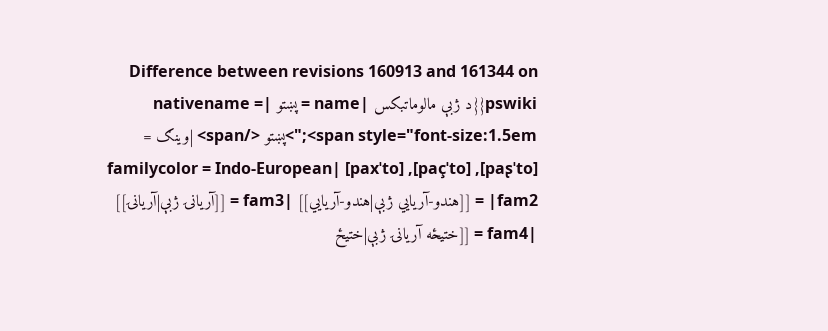Difference between revisions 160913 and 161344 on pswiki{{د ژبې مالوماتبکس |name = پښتو |nativename = <span style="font-size:1.5em;">پښتو </span> |وينګ = [paʂˈto], [paçˈto], [paxˈto] |familycolor = Indo-European |fam2 = [[هندو-آريايي ژبې|هندو-آريايي]] |fam3 = [[آريانۍ ژبې|آريانۍ]] |fam4 = [[ختيځه آريانۍ ژبې|ختيځ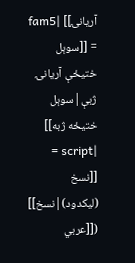آريانۍ]] |fam5 = [[سوېل ختيځې آريانۍ ژبې|سوېل ختيځه ژبه]] |script = [[نسخ (ليکدود)|نسخ]] ([[عربي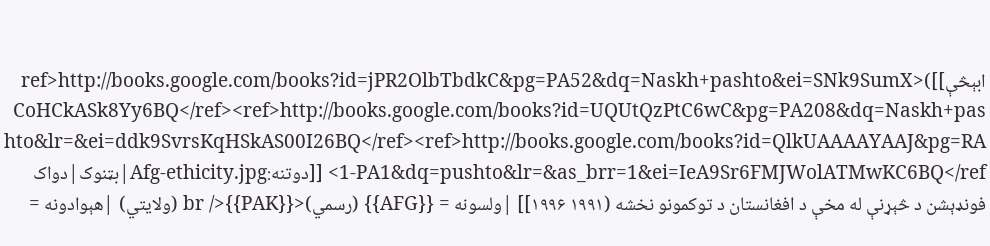ابېڅې]])<ref>http://books.google.com/books?id=jPR2OlbTbdkC&pg=PA52&dq=Naskh+pashto&ei=SNk9SumXCoHCkASk8Yy6BQ</ref><ref>http://books.google.com/books?id=UQUtQzPtC6wC&pg=PA208&dq=Naskh+pashto&lr=&ei=ddk9SvrsKqHSkAS00I26BQ</ref><ref>http://books.google.com/books?id=QlkUAAAAYAAJ&pg=RA1-PA1&dq=pushto&lr=&as_brr=1&ei=IeA9Sr6FMJWolATMwKC6BQ</ref> [[دوتنه:Afg-ethicity.jpg|بټنوک|دواک فونډېشن د څېړنې له مخې د افغانستان د توکمونو نخشه (۱۹۹۱ ۱۹۹۶]] |ولسونه = {{AFG}} (رسمي)<br />{{PAK}} (ولايتي) |هېوادونه =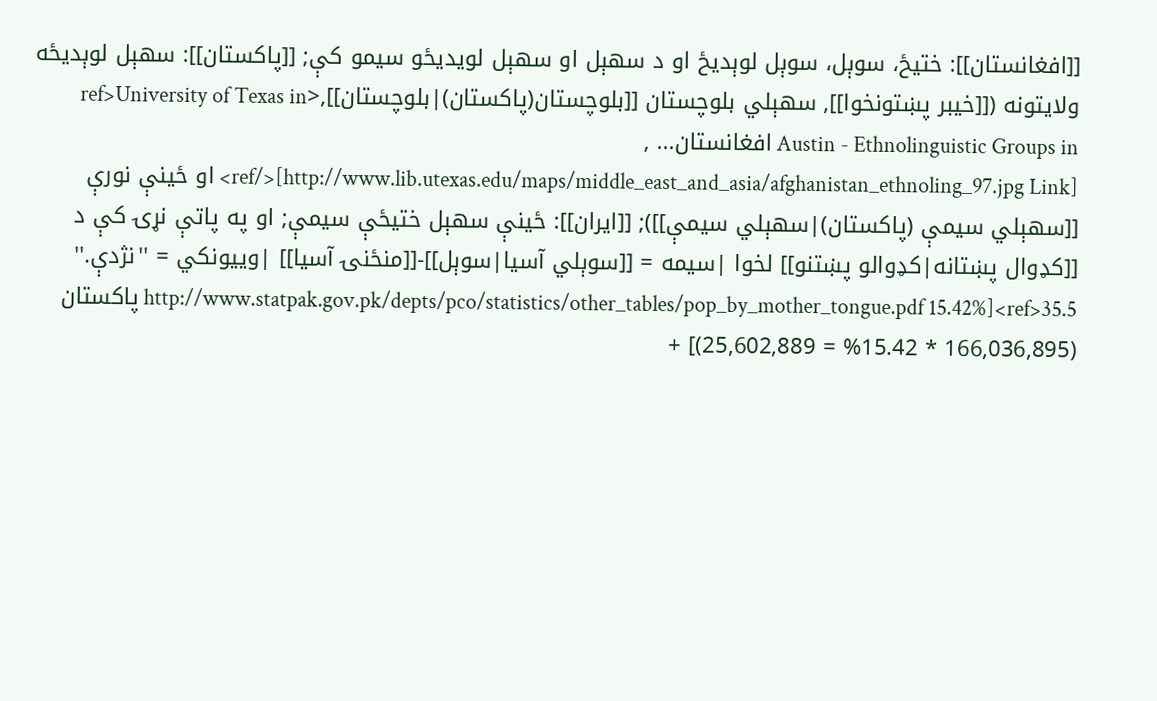[[افغانستان]]: ختيځ، سوېل، سوېل لوېديځ او د سهېل او سهېل لويديځو سيمو کې; [[پاکستان]]: سهېل لوېديځه ولايتونه ([[خيبر پښتونخوا]], سهېلي بلوچستان [[بلوچستان(پاکستان)|بلوچستان]],<ref>University of Texas in Austin - Ethnolinguistic Groups in افغانستان... , [http://www.lib.utexas.edu/maps/middle_east_and_asia/afghanistan_ethnoling_97.jpg Link]</ref> او ځينې نورې [[سهېلي سيمې (پاکستان)|سهېلي سيمې]]); [[ايران]]: ځينې سهېل ختيځې سيمې; او په پاتې نړۍ کې د [[کډوال پښتانه|کډوالو پښتنو]] لخوا |سيمه = [[سوېلي آسيا|سوېل]]-[[منځنۍ آسيا]] |وييونکي = ''نژدې.'' 35.5<ref>[http://www.statpak.gov.pk/depts/pco/statistics/other_tables/pop_by_mother_tongue.pdf 15.42% پاکستان (166,036,895 * 15.42% = 25,602,889)] +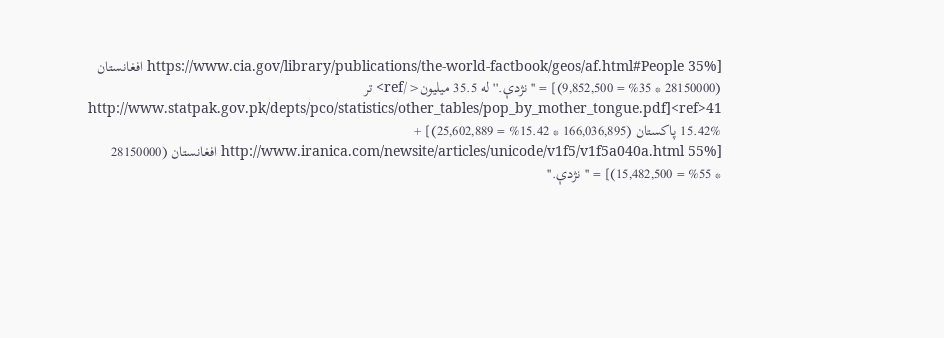[https://www.cia.gov/library/publications/the-world-factbook/geos/af.html#People 35% افغانستان (28150000 * 35% = 9,852,500)] = ''نژدې.'' له 35.5 ميليون</ref> تر 41<ref>[http://www.statpak.gov.pk/depts/pco/statistics/other_tables/pop_by_mother_tongue.pdf 15.42% پاکستان (166,036,895 * 15.42% = 25,602,889)] + [http://www.iranica.com/newsite/articles/unicode/v1f5/v1f5a040a.html 55% افغانستان (28150000 * 55% = 15,482,500)] = ''نژدې.''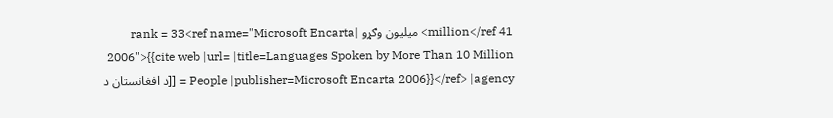41 million</ref> ميليون وګړو |rank = 33<ref name="Microsoft Encarta 2006">{{cite web |url= |title=Languages Spoken by More Than 10 Million People |publisher=Microsoft Encarta 2006}}</ref> |agency = [[د افغانستان د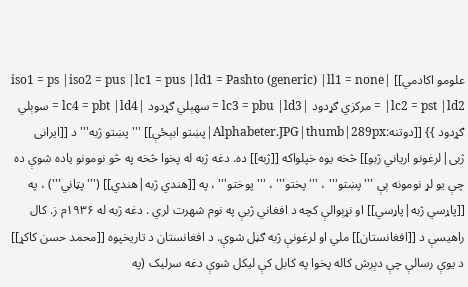علومو اکادمي]] |iso1 = ps |iso2 = pus |lc1 = pus |ld1 = Pashto (generic) |ll1 = none |lc2 = pst |ld2 = مرکزي ګړدود |lc3 = pbu |ld3 = سهېلي ګړدود |lc4 = pbt |ld4 = سوېلي ګړدود }} [[دوتنه:Alphabeter.JPG|thumb|289px|پښتو ابېځې]] '''پښتو ژبه''' د [[ایرانی ژبی|لرغونو ارياني ژبو]] څخه يوه خپلواکه [[ژبه]] ده. دغه ژبه له پخوا څخه په څو نومونو ياده شوې ده چې يو لړ نومونه ېې '''پښتو''' ، '''پختو''' ، '''پوختو''' ، په [[هندي ژبه|هندي]] ('''پټاني''') ، په [[پاړسي ژبه|پاړسي]] او نړېوالې کچه د افغاني ژبې په نوم شهرت لري . دغه ژبه له ۱۹۳۶م ز. کال راهيسې د [[افغانستان]] ملي او لرغونې ژبه ګڼل شوې. د افغانستان د تاريخپوه [[محمد حسن کاکړ]] د يوې رسالې چې دېرش کاله پخوا په کابل کې لیکل شوې دغه سرلیک (په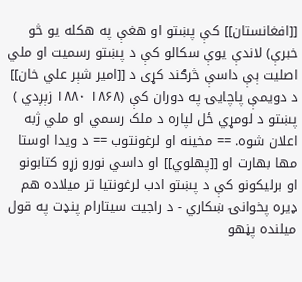[[افغانستان]] کې پښتو او هغې په هکله يو څو خبرې) لاندې يوې سکالو کې د پښتو رسميت او ملي اصليت ېې داسې څرګند کړی د [[امير شېر علي خان]] د دويمې پاچايۍ په دوران کې (۱۸۶۸ ۱۸۸۰ زېږدي ) پښتو د لومړي ځل لپاره د ملک رسمي او ملي ژبه اعلان شوه. == مخينه او لرغونتوب == د ويدا اوستا مها بهارت او [[پهلوي]] او داسي نورو زړو کتابونو او برليکونو کې د پښتو ادب لرغونتيا تر ميلاده هم ډيره پخوانۍ ښکاري - د راجيت سيتارام پنډت په قول ميلنده پڼهو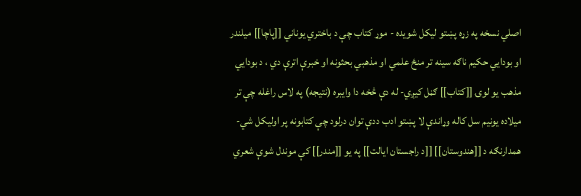اصلي نسخه په زړه پښتو ليکل شويده - موړ کتاب چې د باختري يوناني [[پاچا]] ميلندر او بودايي حکيم ناګه سينه تر منځ علمي او مذهبي بحثونه او خبرې اترې دي ، د بودايي مذهب يو لوۍ [[کتاب]] ګڼل کيږي- له دې څخه دا وايبره (نتيجه) په لاس راغله چې تر ميلاده يونيم سل کاله وړاندې لا پښتو ادب ددې توان درلود چې کتابونه پر اوليکل شي- همدارنګه د [[هندوستان]] [[د راجستان ايالت]] په يو [[مندر]] کې موندل شوې شعري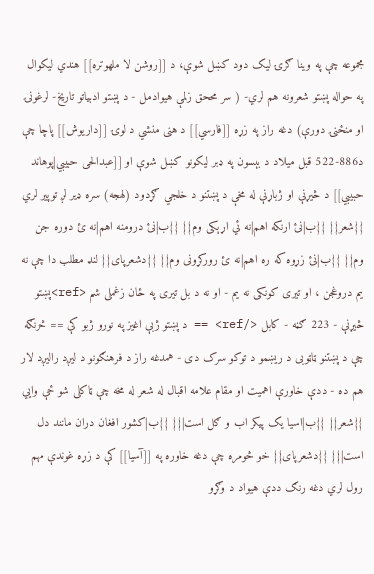مجموعه چې په وينا ګرۍ ليک دود کښل شوې، د [[روشن لا ملهوتره]] هندي ليکوال په حواله پښتو شعرونه هم لري- ( سر مححق زلمې هيوادمل - د پښتو ادبياتو تاريخ- لرغونۍ او منځنۍ دورې) دغه راز په زړه [[فارسي]] د هنی منشي د لوۍ [[داريوش]] پاچا چې د886-522 قبل ميلاد د بېسون په ډبر ليکونو کښل شوې او [[عبدالحی حبيبي|پوهاند حبيبي]] د څيړنې او ژباړنې له مخې د پښتنو د خلجي ګړدود (لهجه) سره ډير لږ توپير لري {{شعر}} {{ب|نئ ارنکه اهم|نه ئي اړېکی وم}} {{ب|نئ درومنه اهم|نه ئ دوره جن وم}} {{ب|نئ زړوه که ره اهم|نه ئ رورکړونی وم}} {{دشعرپای}} لنډ مطلب دا چې نه يم دروغجن ، او تيری کونکی نه يم - او نه د بل تيری په ځان زغملی شم <ref>پښتو څيړنې - 223 ګڼه - کابل </ref> == د پښتو ژبې اغيز په نورو ژبو کې == څرنګه چې د پښتنو ټاټوبی د ريښمو د توکو سرک دی - همدغه راز د فرهنګونو د ليږد راليږد لار هم ده - ددې خاورې اهميت او مقام علامه اقبال له شعر له مخه چې ټاکلی شو ځې وايي {{شعر}} {{ب|اسيا يک پيکر اب و ګل است|}} {{ب|کشور افغان دران مانند دل است|}} {{دشعرپای}} خو څومره چې دغه خاوره په [[آسيا]] کې د زړه غوندې مهم رول لري دغه رنګ ددې هيواد د وګړو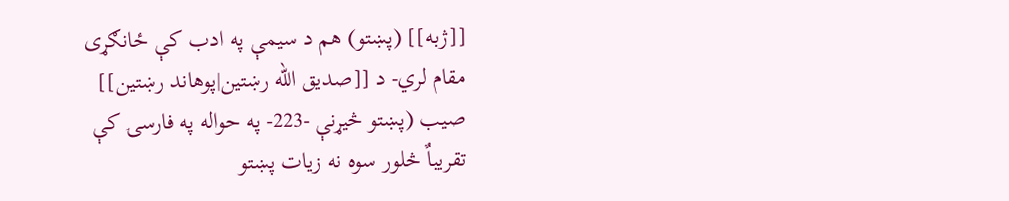[[ژبه]] (پښتو) هم د سيمې په ادب کې ځانګړی مقام لري- د [[صديق الله رښتين|پوهاند رښتين]] صيب (پښتو څيړنې -223- په حواله په فارسۍ کې تقريباٌ څلور سوه نه زيات پښتو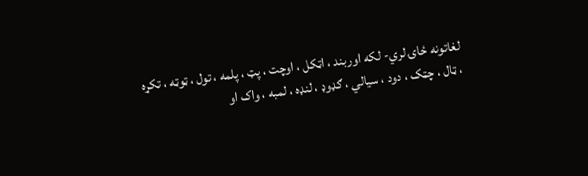لغاتونه ځاۍ لري- لکه اوربند ، اټکل ، اوچت ، پټ ، پلمه ، تول ، ټوټه ، تکړه ، ټال ، چټک ، دود ، سيالي ، ګډوډ ، لنډه ، لمبه ، واک او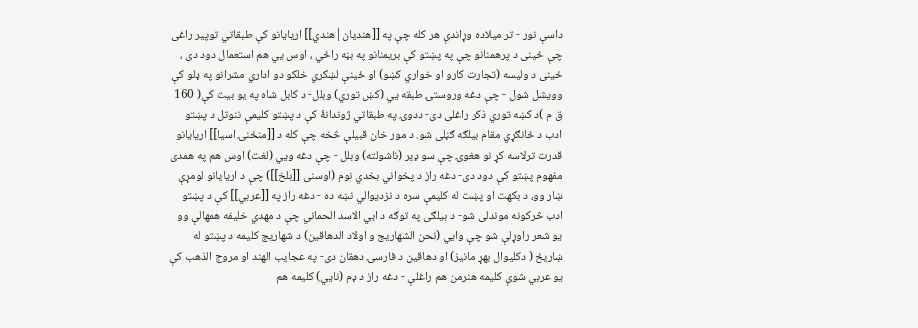داسې نور - تر ميلاده وړاندې هر کله چې په [[هنديان|هندي]] اريايانو کې طبقاتي توپير راغی چې ځينی د پرهمنانو چې په پښتو کې بريمنانو په بڼه راځي ، اوس يي هم استعمال دود دی ، ځينی د وليسه (تجارت کارو او خواري کښو) او ځينې لښکري خلکو دو اداري مشرانو په ډلو کې وويشل شول - چې دغه وروستۍ طبقه يي (کښ توري) وبلل- د کابل شاه په يو بيت کې( 160 ق م )د کښه توري ذکر راغلی دی- ددوۍ په طبقاتي ژوندانۀ کې د پښتو کليمې ننوتل د پښتو ادب د ځانګړي مقام بيلګه ګڼلی شو. د مور خان قبيلې څخه چې کله د [[منځنۍ اسيا]] اريايانو قدرت ترلاسه کړ نو هغوۍ چې سو ډير (ناشولته) وبلل - چې دغه ويي (لغت) اوس هم په همدی مفهوم پښتو کې دود دی- دغه راز د پخواني بخدي نوم (اوسنی [[بلخ]]) چې د اريايانو لومړې ښار وو، د بکهت او پښت له کليمې سره د نزديوالي نښه ده - دغه راز په [[عربي]] کې د پښتو ادب څرکونه موندلی شو- د بيلګی په توګه د ابي الاسد الحماني چې د مهدي خليفه همهالې وو يو شعر راوړلې شو چې وايي (نحن الشهاريج و اولاد الدهاقين) د شهاريج کليمه د پښتو له ښاريځ ( دکليوال بهړ مانيز) او دهاقين د فارسۍ دهقان دی- په عجايب الهند او مروج الذهب کې يو عربي شوې کليمه هنرمن هم راغلې - دغه راز د ډم (نايي) کليمه هم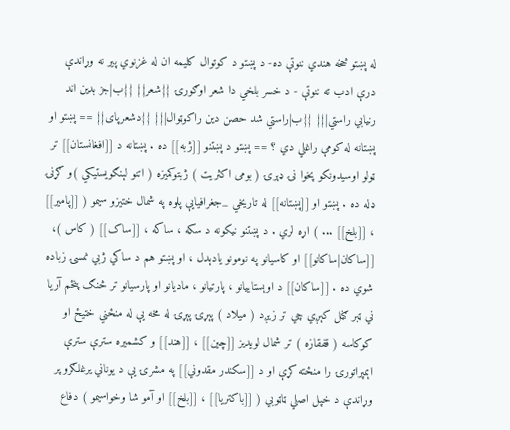له پښتو څخه هندي ننوتې ده- د پښتو د کوتوال کليمه ان له غزنوي پير نه وړاندې درې ادب ته ننوتې - د خسر بلخي دا شعر اوګورۍ {{شعر}} {{ب|جز بدين اند رنيابي راستي|}} {{ب|راستي شد حصن دين راکوټوال|}} {{دشعرپای}} == پښتو او پښتانه له کومې راغلي دي ؟ == پښتو د پښتنو [[ژبه]] ده . پښتانه د [[افغانستان]] تر ټولو اوسيدونکو پخوا نۍ ډېرۍ ( بومی اکثريت ) ژبتوکميزه ( اتنو لېنګويستيکي )و ګړنۍ ډله ده . پښتو او [[پښتانه]] له تاريخي _جغرافيايې پلوه په شمال ختيزو سيمو ( [[پامير]] ، [[بلخ]] ... ) اړه لري . د پښتنو نيکونه د سکه ، ساکه ، [[ساک]] ( کاس )، [[ساكان|ساکانو]] او کاسيانو په نومونو يادېدل ، او پښتو هم د ساکي ژبي نمسۍ زباده شوي ده . [[ساکان]] د اوېستاييانو ، پارتيانو ، ماديانو او پارسيانو تر څنګ پنځم آريا ني ټبر ګڼل کېږي چي تر زيږد ( ميلاد ) پېړۍ پېړۍ له مخه يې له منځني ختيځ او کوکاسه ( قفقازه ) تر شمال لويديز [[چين]] ، [[هند]] و کشميره سترې سترې اېمپراتورۍ را منځته کړې او د [[سکندر مقدوني]] په مشرۍ يې د يوناني يرغلګرو پر وړاندې د خپل اصلي ټاټوبي ( [[باکتريا]] ، [[بلخ]] او آمو شا وخواسيمو ) دفاع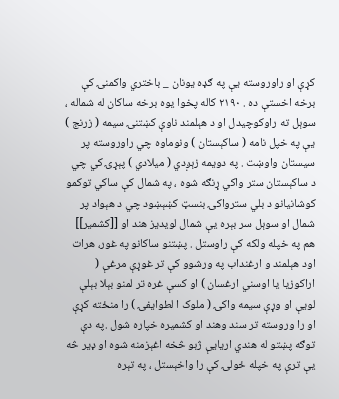کړې او راوروسته يې په ګډه يونان _ باختري واکمنۍ کې برخه اخستې ده . ٢١٩٠ کاله پخوا يوه برخه ساکان له شماله ، سوېل ته راوکوچيدل او د هېلمند ناوې کښتنۍ سيمه ( زرنج ) يې په خپل نامه ( ساکېستان ) ونوماوه چي راوروسته پر سيستان واوښت . په دويمه زېږدي ( ميلادي ) پېړۍ کي چي د ساکېستان ستر واکي ړنګه شوه ، په شمال کې ساکي توکمو کوشانيانو د بلي سترواکۍ بنسټ کښېښود چي د هېواد پر شمال او سوېل سر بېره يې شمال لويديز هند او [[کشمير]] هم په خپله ولکه کې راوستل . پښتنو ساکانو په غور، هرات اود هېلمند و ارغنداب په ورشوو کې تر غوړې مرغې ( اراکوزيا يا اوسني ارغسان ) او کسې غره تر لمنو بېلا بېلې لويې او وړې سيمه واکۍ ( ملوک ا لطوايفۍ ) را منځته کړې او را وروسته تر سند وهند او کشميره خپاره شول .په دې توګه پښتو له هندي اريايې ژبو څخه اغېزمنه شوه او ډير څه يې ترې په خپله ځولۍ کې را واخېستل ، په تېره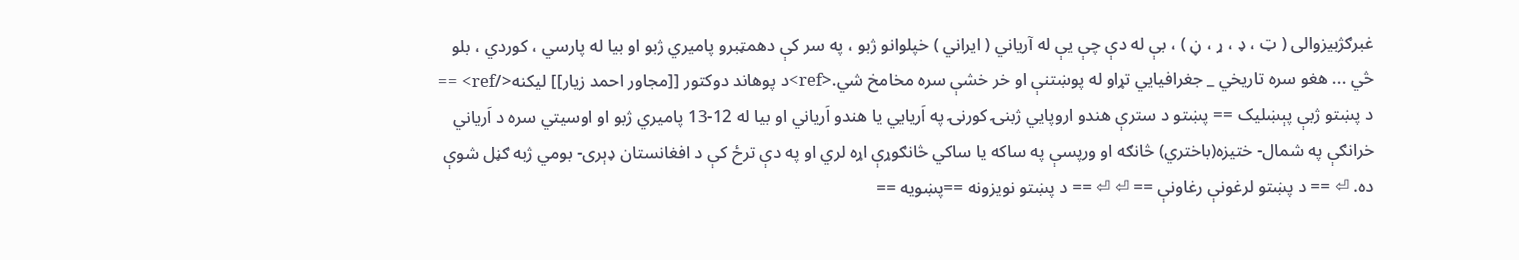غبرګژبيزوالی ( ټ ، ډ ، ړ ، ڼ ) ، بې له دې چې يې له آرياني ( ايراني ) خپلوانو ژبو ، په سر کې دهمټبرو پاميري ژبو او بيا له پارسي ، کوردي ، بلو څي ... هغو سره تاريخي _ جغرافيايي تړاو له پوښتنې او خر خشې سره مخامخ شي.<ref>د پوهاند دوکتور [[مجاور احمد زيار]] ليکنه</ref> == د پښتو ژبې پېښلیک == پښتو د سترې هندو اروپايي ژبنۍ کورنۍ په اَريايي يا هندو اَرياني او بيا له 12-13 پاميري ژبو او اوسيتي سره د اَرياني خرانګې په شمال- ختيزه(باختري) څانګه او ورپسې په ساکه يا ساکي څانګوړې اړه لري او په دې ترځ کې د افغانستان ډېری- بومي ژبه ګڼل شوې ده. ⏎ == د پښتو لرغونې رغاونې == ⏎ ⏎ == د پښتو نويزونه ==پښويه ==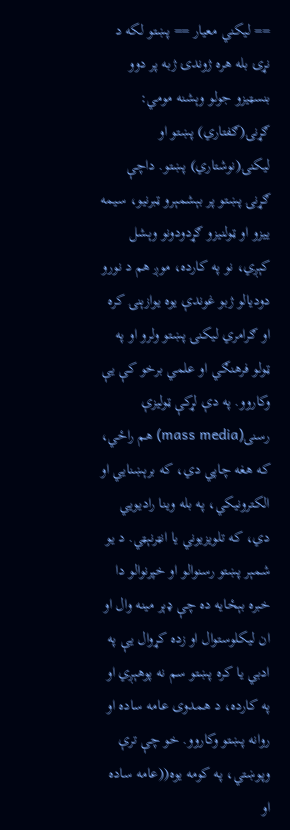== لیکني معيار == پښتو لکه د نړۍ بله هره ژوندۍ ژبه پر دوو بنسټيزو جولو وېشنه مومي: ګړنۍ(ګفتاري) پښتو او ليکنۍ(نوشتاري) پښتو. داچې ګړنۍ پښتو پر بېشمېرو ټبرنيو، سيمه ييزو او ټولنيزو ګړدودونو وېشل کېږي، نو په کارده، موږ هم د نورو دوديالو ژبو غوندې يوه يوازېنۍ کره او ګرامري ليکنۍ پښتو ولرو او په ټولو فرهنګي او علمي برخو کې يې وکاروو. په دې لړکې ټوليزې رسنۍ(mass media) هم راځي، که هغه چاپي دي، که برېښنايي او الکترونيکي، په بله وينا راديويي دي، که تلويزيوني يا انټرنېټي. د يو شمېر پښتو رسنوالو او خپرنوالو دا خبره بېځايه ده چې ډېر مينه وال او ان ليکلوستوال او زده کړوال يې په ادبي يا کره پښتو سم نه پوهېږي او په کارده، د همدوی عامه ساده او روانه پښتو وکاروو. خو چې ترې وپوښتي، په کومه يوه((عامه ساده او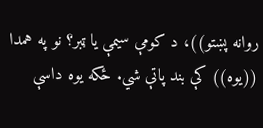روانه پښتو))، د کومې سيمې يا ټبر؟ نو په همدا ((يوه)) کې بند پاتې شي. ځکه يوه داسې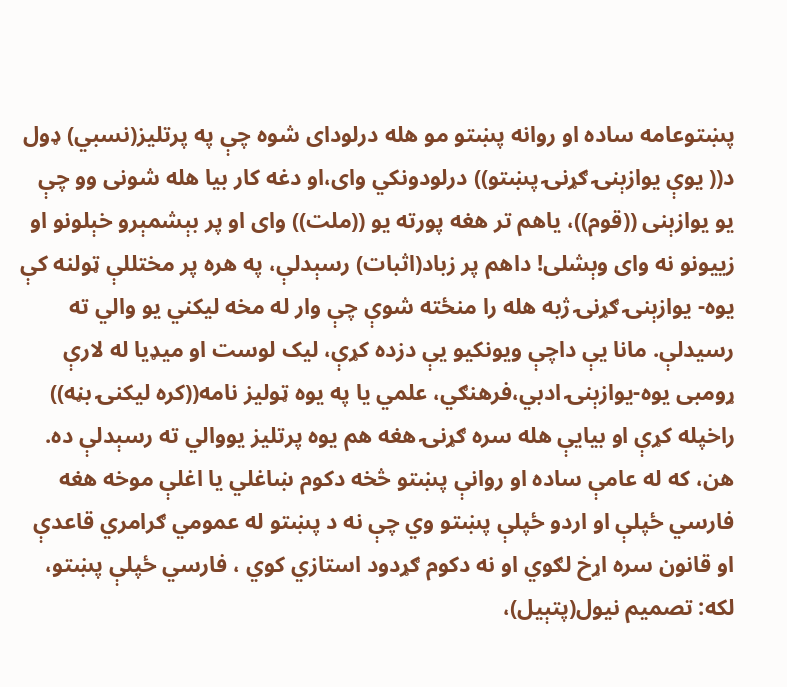پښتوعامه ساده او روانه پښتو مو هله درلودای شوه چې په پرتليز(نسبي) ډول د(( يوې يوازېنۍ ګړنۍ پښتو)) درلودونکي وای،او دغه کار بيا هله شونی وو چې يو يوازېنی ((قوم))، ياهم تر هغه پورته يو ((ملت)) وای او پر بېشمېرو خېلونو او زييونو نه وای وېشلی! داهم پر زباد(اثبات) رسېدلې، په هره پر مختللې ټولنه کې يوه- يوازېنۍ ګړنۍ ژبه هله را منځته شوې چې وار له مخه ليکني يو والي ته رسيدلې. مانا يې داچې ويونکيو يې دزده کړې، ليک لوست او ميډيا له لارې ړومبی يوه-يوازېنۍ ادبي،فرهنګي، علمي يا په يوه ټوليز نامه((کره ليکنۍ بڼه)) راخپله کړې او بيايې هله سره ګړنۍ هغه هم يوه پرتليز يووالي ته رسېدلې ده. هن، که له عامې ساده او روانې پښتو څخه دکوم ښاغلي يا اغلې موخه هغه فارسي ځپلې او اردو ځپلې پښتو وي چې نه د پښتو له عمومي ګرامري قاعدې او قانون سره اړخ لګوي او نه دکوم ګړدود استازي کوي ، فارسي ځپلې پښتو، لکه: تصميم نيول(پتېيل)،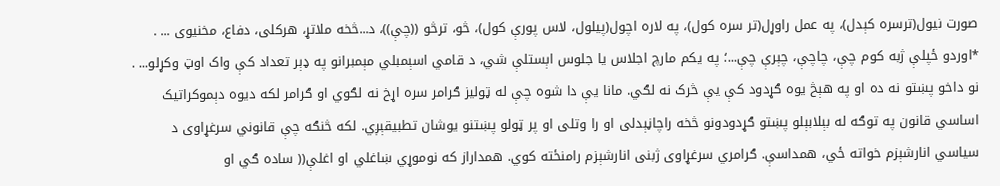صورت نيول(ترسره کېدل)، په عمل راوړل(تر سره کول)، په لاره اچول(پيلول، لاس پورې کول)، څو، ترڅو ((چې))، د...څخه ملاتړ، هرکلی، دفاع، مخنيوی ... . *اوردو ځپلې ژبه کوم چې، چاچې، چېرې چې...؛ په يکم مارچ اجلاس يا جلوس اېستلې شي، د قامي اسېمبلي مېمبرانو په ډېر تعداد کې واک اوټ وکړلو... . نو داخو پښتو نه ده او په هېڅ يوه ګړدود کې يې څرک نه لګي. مانا يې دا شوه چې له ټوليز ګرامر سره اړخ نه لګوي او ګرامر لکه ديوه دېموکراتيک اساسي قانون په توګه له بېلابېلو پښتو ګړدودونو څخه راچاڼېدلی او را وتلی او پر ټولو پښتنو يوشان تطبيقېږي. لکه څنګه چې قانوني سرغړاوی د سياسي انارشېزم خواته ځي، همداسې. ګرامري سرغړاوی ژبنی انارشېزم رامنځته کوي. همداراز که نوموړي ښاغلي او اغلې(( ساده ګي او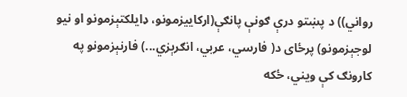رواني)) د پښتو درې ګونې پانګې(ارکاييزمونو، ډايلکتېزمونو او نيو لوجېزمونو) پرځای د( فارسي، عربي، انګرېزي...) فارنېزمونو په کارونګ کې ويني، ځکه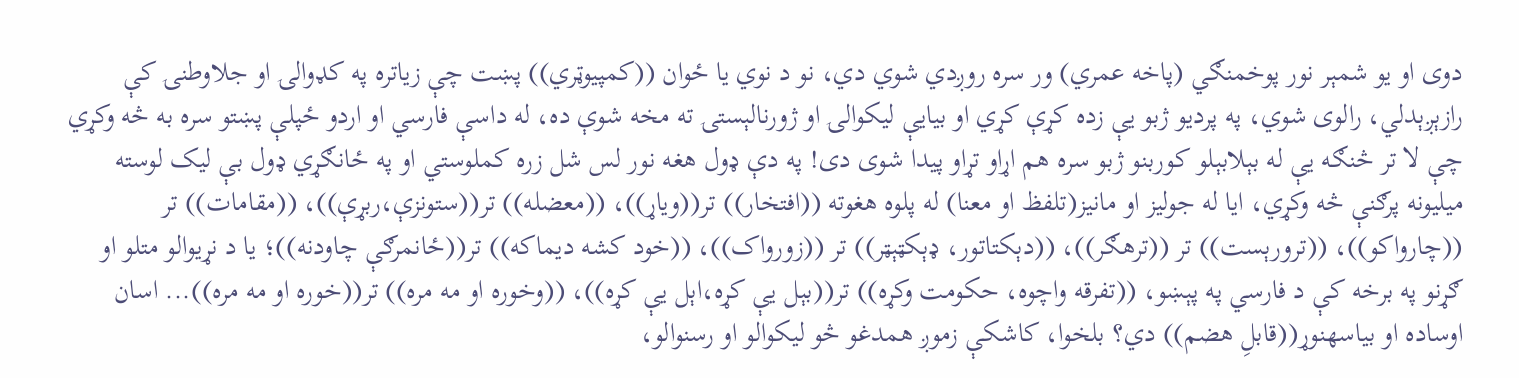دوی او يو شمېر نور پوخمنګي (پاخه عمري) ور سره روږدي شوي دي، نو د نوي يا ځوان ((کمپيوټري)) پښت چې زياتره په کډوالۍ او جلاوطنۍ کې رازېږېدلي، رالوی شوي، په پرديو ژبو يې زده کړې کړي او بيايې ليکوالۍ او ژورنالېستۍ ته مخه شوې ده، له داسې فارسي او اردو ځپلې پښتو سره به څه وکړي چې لا تر څنګه يې له بېلابېلو کوربنو ژبو سره هم اړاو تړاو پيدا شوی دی! په دې ډول هغه نور لس شل زره کملوستي او په ځانګړي ډول بې ليک لوسته ميليونه پرګنې څه وکړي، ايا له جوليز او مانيز(تلفظ او معنا) له پلوه هغوته ((افتخار)) تر((وياړ))، ((معضله)) تر((ستونزې،ربړې))، ((مقامات)) تر ((چارواکو))، ((ترورېست)) تر ((ترهګر))، ((دېکتاتور، ډېکټېټر)) تر ((زورواک))، ((خود کشه ديماکه)) تر((ځانمرګې چاودنه))؛ يا د نړيوالو متلو او ګړنو په برخه کې د فارسي په پېښو، ((تفرقه واچوه، حکومت وکړه)) تر((بېل يې کړه،اېل يې کړه))، ((وخوره او مه مره)) تر((خوره او مه مره))... اسان اوساده او بياسهنوړ((قابلِ هضم)) دي؟ بلخوا، کاشکې زموږ همدغو څو ليکوالو او رسنوالو،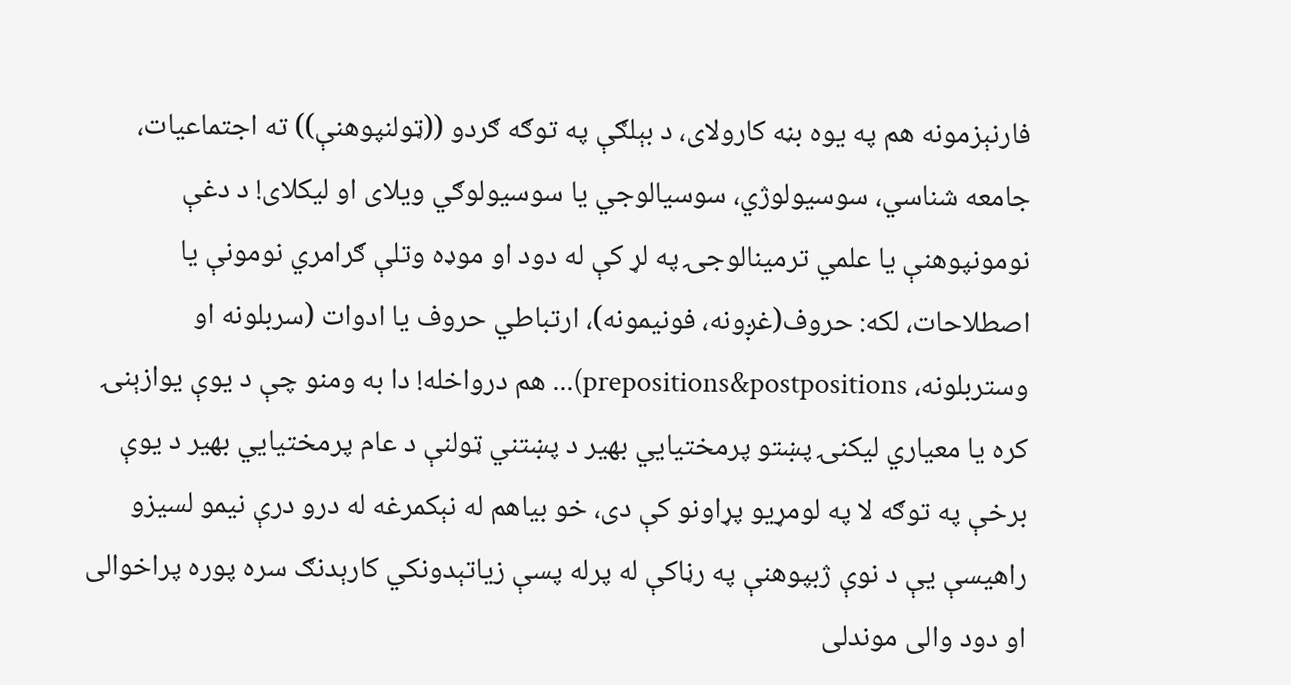فارنېزمونه هم په يوه بڼه کارولای، د بېلګې په توګه ګردو ((ټولنپوهنې)) ته اجتماعيات، جامعه شناسي، سوسيولوژي، سوسيالوجي يا سوسيولوګي ويلای او ليکلای! د دغې نومونپوهنې يا علمي ترمينالوجۍ په لړ کې له دود او موډه وتلې ګرامري نومونې يا اصطلاحات، لکه: حروف(غږونه، فونيمونه)، ارتباطي حروف يا ادوات (سربلونه او وستربلونه، prepositions&postpositions)... هم درواخله! دا به ومنو چې د يوې يوازېنۍ کره يا معياري ليکنۍ پښتو پرمختيايي بهير د پښتني ټولنې د عام پرمختيايي بهير د يوې برخې په توګه لا په لومړيو پړاونو کې دی، خو بياهم له نېکمرغه له درو درې نيمو لسيزو راهيسې يې د نوې ژبپوهنې په رڼاکې له پرله پسې زياتېدونکي کارېدنګ سره پوره پراخوالی او دود والی موندلی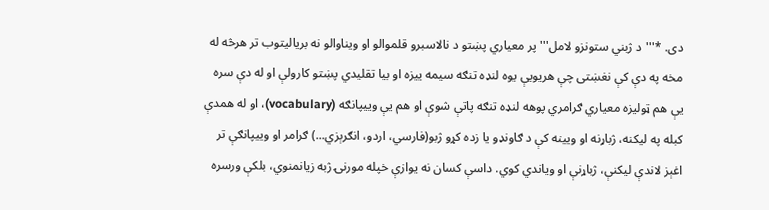دی. *'''د ژبني ستونزو لامل''' پر معياري پښتو د نالاسبرو قلموالو او ويناوالو نه برياليتوب تر هرڅه له مخه په دې کې نغښتی چې هريويې يوه لنډه تنګه سيمه ييزه او بيا تقليدي پښتو کارولې او له دې سره يې هم ټوليزه معياري ګرامري پوهه لنډه تنګه پاتې شوې او هم يې وييپانګه (vocabulary)، او له همدې کبله په ليکنه، ژباړنه او ويينه کې د ګاونډو يا زده کړو ژبو(فارسي، اردو، انګرېزي...) ګرامر او وييپانګې تر اغېز لاندې ليکنې، ژباړنې او وياندي کوي. داسې کسان نه يوازې خپله مورنۍ ژبه زيانمنوي، بلکې ورسره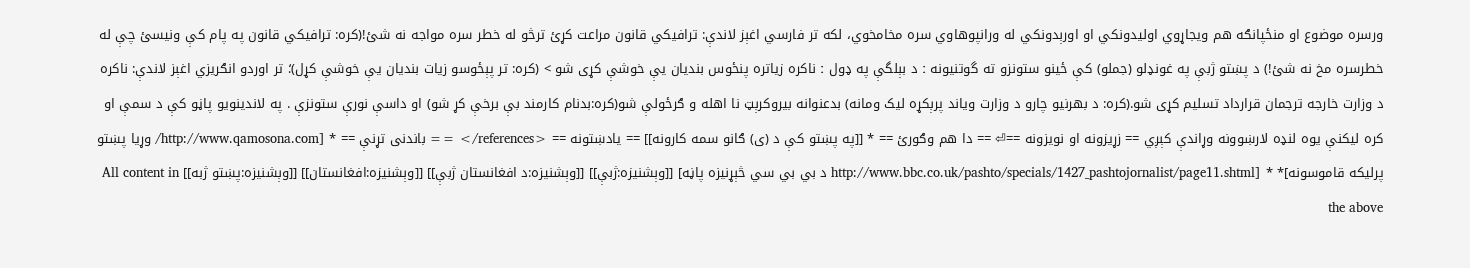ورسره موضوع او منځپانګه هم ويجاړوي اوليدونکي او اورېدونکي له ورانپوهاوي سره مخامخوي، لکه تر فارسي اغېز لاندې: ترافيکي قانون مراعت کړئ ترڅو له خطر سره مواجه نه شئ!(کره: ترافيکي قانون په پام کې ونيسئ چې له خطرسره مخ نه شئ!) د پښتو ژبې په غونډلو (جملو) کې ځینو ستونزو ته گوتنیونه ː د بېلگې په ډول ː ناکره زياتره پنځوس بنديان يې خوشې کړی شو > (کره: تر پېځوسو زيات بنديان يې خوشې کړل)؛ تر اوردو انګريزي اغېز لاندې: ناکره د وزارت خارجه ترجمان قرارداد تسليم کړی شو.(کره: د بهرنيو چارو د وزارت وياند پرېکړه ليک ومانه) بدعنوانه بيروکرېټ نا اهله و ګرځولې شو(کره:بدنام کارمند بې برخې کړ شو) او داسې نورې ستونزې . په لاندينويو پاڼو کې د سمې او کره ليکنې يوه لنډه لارښوونه وړاندې کېږي == زړيزونه او نويزونه ==⏎ == دا هم وګورئ == * [[په پښتو کې د (ى) ګانو سمه کارونه]] == یادښتونه == <references/> == باندنی تړنې == * [http://www.qamosona.com/ وړيا پښتو پرليکه قاموسونه]* * [http://www.bbc.co.uk/pashto/specials/1427_pashtojornalist/page11.shtml د بي بي سي څېړنیزه پاڼه] [[وېشنيزه:ژبې]] [[وېشنيزه:د افغانستان ژبې]] [[وېشنيزه:افغانستان]] [[وېشنيزه:پښتو ژبه]] All content in the above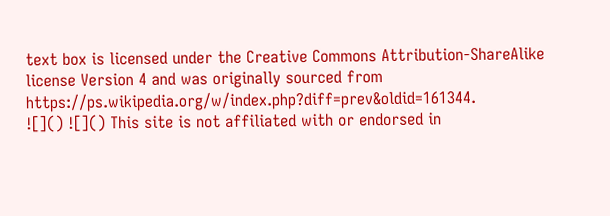text box is licensed under the Creative Commons Attribution-ShareAlike license Version 4 and was originally sourced from https://ps.wikipedia.org/w/index.php?diff=prev&oldid=161344.
![]() ![]() This site is not affiliated with or endorsed in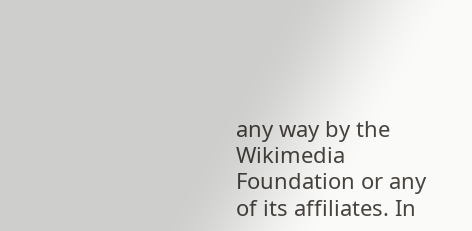any way by the Wikimedia Foundation or any of its affiliates. In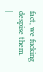fact, we fucking despise them.
|